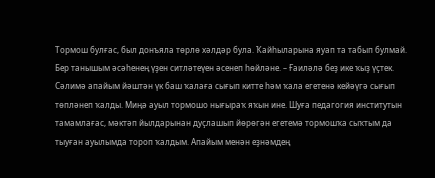Тормош булғас, был донъяла төрлө хәлдәр була. Ҡайһыларына яуап та табып булмай. Бер танышым әсәһенең үҙен ситләтеүен әсенеп һөйләне. – Ғаиләлә беҙ ике ҡыҙ үҫтек. Сәлимә апайым йәштән үк баш ҡалаға сығып китте һәм ҡала егетенә кейәүгә сығып төпләнеп ҡалды. Миңә ауыл тормошо нығыраҡ яҡын ине. Шуға педагогия институтын тамамлағас, мәктәп йылдарынан дуҫлашып йөрөгән егетемә тормошҡа сыҡтым да тыуған ауылымда тороп ҡалдым. Апайым менән еҙнәмдең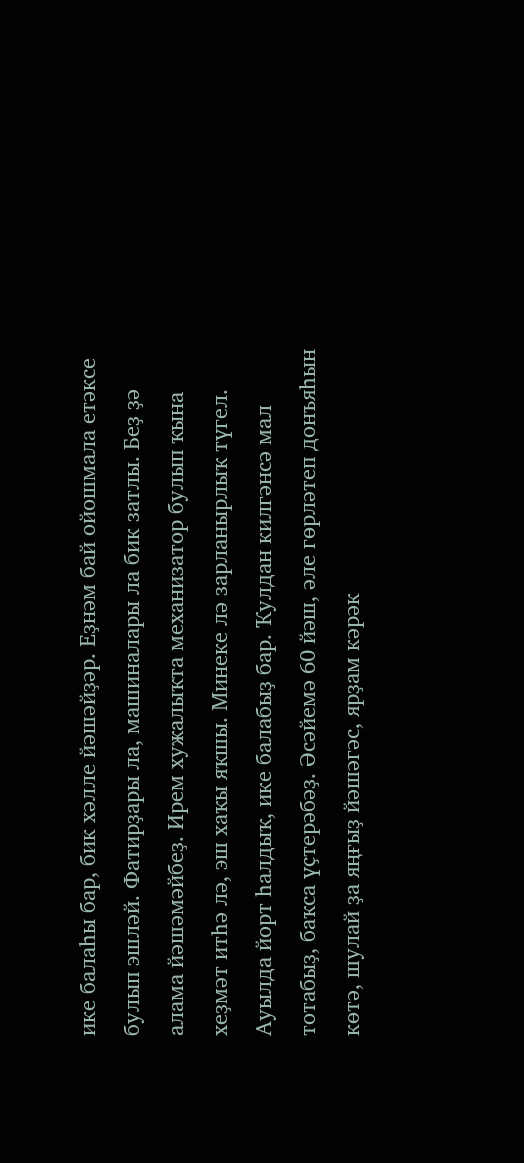ике балаһы бар, бик хәлле йәшәйҙәр. Еҙнәм бай ойошмала етәксе булып эшләй. Фатирҙары ла, машиналары ла бик затлы. Беҙ ҙә алама йәшәмәйбеҙ. Ирем хужалыҡта механизатор булып ҡына хеҙмәт итһә лә, эш хаҡы яҡшы. Минеке лә зарланырлыҡ түгел. Ауылда йорт һалдыҡ, ике балабыҙ бар. Ҡулдан килгәнсә мал тотабыҙ, баҡса үҫтерәбәҙ. Әсәйемә 60 йәш, әле гөрләтеп донъяһын көтә, шулай ҙа яңғыҙ йәшәгәс, ярҙам кәрәк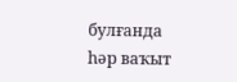булғанда һәр ваҡыт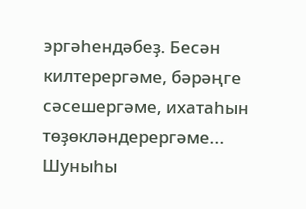эргәһендәбеҙ. Бесән килтерергәме, бәрәңге сәсешергәме, ихатаһын төҙөкләндерергәме... Шуныһы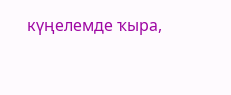күңелемде ҡыра,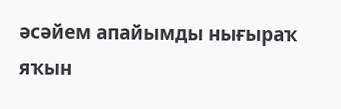әсәйем апайымды нығыраҡ яҡын